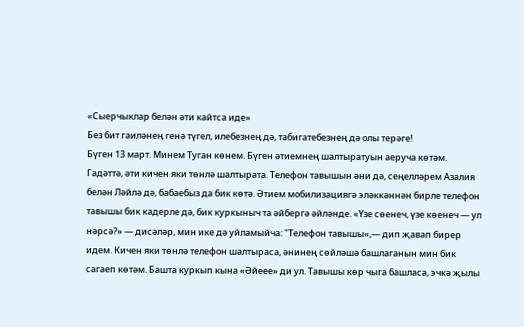«Сыерчыклар белән әти кайтса иде»
Без бит гаиләнең генә түгел, илебезнең дә, табигатебезнең дә олы терәге!
Бүген 13 март. Минем Туган көнем. Бүген әтиемнең шалтыратуын аеруча көтәм. Гадәттә, әти кичен яки төнлә шалтырата. Телефон тавышын әни дә, сеңелләрем Азалия белән Ләйлә дә, бабаебыз да бик көтә. Әтием мобилизациягә эләккәннән бирле телефон тавышы бик кадерле дә, бик куркыныч та әйбергә әйләнде. «Үзе сөенеч, үзе көенеч — ул нәрсә?» — дисәләр, мин ике дә уйламыйча: "Телефон тавышы«,— дип җавап бирер идем. Кичен яки төнлә телефон шалтыраса, әнинең сөйләшә башлаганын мин бик сагаеп көтәм. Башта куркып кына «Әйеее» ди ул. Тавышы көр чыга башласа, эчкә җылы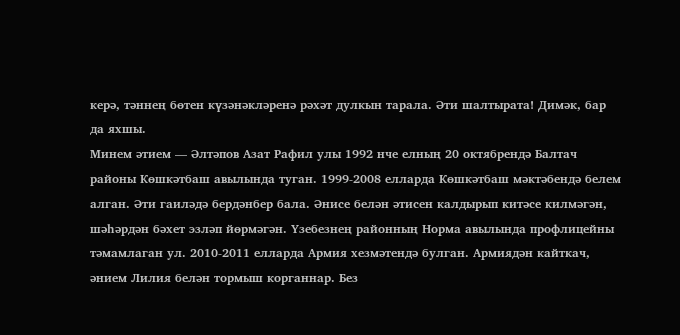керә, тәннең бөтен күзәнәкләренә рәхәт дулкын тарала. Әти шалтырата! Димәк, бар да яхшы.
Минем әтием — Әлтәпов Азат Рафил улы 1992 нче елның 20 октябрендә Балтач районы Көшкәтбаш авылында туган. 1999-2008 елларда Көшкәтбаш мәктәбендә белем алган. Әти гаиләдә бердәнбер бала. Әнисе белән әтисен калдырып китәсе килмәгән, шәһәрдән бәхет эзләп йөрмәгән. Үзебезнең районның Норма авылында профлицейны тәмамлаган ул. 2010-2011 елларда Армия хезмәтендә булган. Армиядән кайткач, әнием Лилия белән тормыш корганнар. Без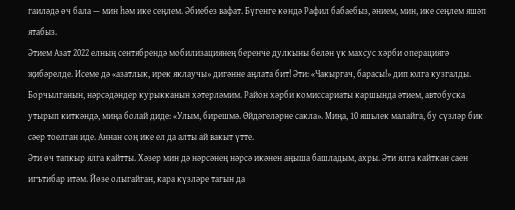гаиләдә өч бала — мин һәм ике сеңлем. Әбиебез вафат. Бүгенге көндә Рафил бабаебыз, әнием, мин, ике сеңлем яшәп ятабыз.
Әтием Азат 2022 елның сентябрендә мобилизациянең беренче дулкыны белән үк махсус хәрби операциягә җибәрелде. Исеме дә «азатлык, ирек яклаучы» дигәнне аңлата бит! Әти: «Чакыргач, барасы!» дип юлга кузгалды. Борчылганын, нәрсәдәндер курыкканын хәтерләмим. Район хәрби комиссариаты каршында әтием, автобуска утырып киткәндә, миңа болай диде: «Улым, бирешмә. Өйдәгеләрне сакла». Миңа, 10 яшьлек малайга, бу сүзләр бик сәер тоелган иде. Аннан соң ике ел да алты ай вакыт үтте.
Әти өч тапкыр ялга кайтты. Хәзер мин дә нәрсәнең нәрсә икәнен аңыша башладым, ахры. Әти ялга кайткан саен игътибар итәм. Йөзе олыгайган, кара күзләре тагын да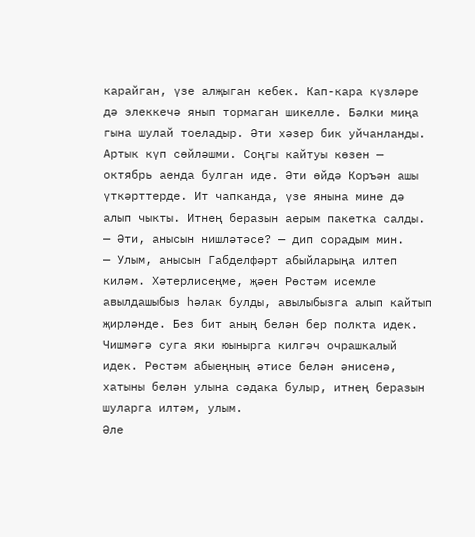карайган, үзе алҗыган кебек. Кап-кара күзләре дә элеккечә янып тормаган шикелле. Бәлки миңа гына шулай тоеладыр. Әти хәзер бик уйчанланды. Артык күп сөйләшми. Соңгы кайтуы көзен — октябрь аенда булган иде. Әти өйдә Коръән ашы үткәрттерде. Ит чапканда, үзе янына мине дә алып чыкты. Итнең беразын аерым пакетка салды.
— Әти, анысын нишләтәсе? — дип сорадым мин.
— Улым, анысын Габделфәрт абыйларыңа илтеп киләм. Хәтерлисеңме, җәен Рөстәм исемле авылдашыбыз һәлак булды, авылыбызга алып кайтып җирләнде. Без бит аның белән бер полкта идек. Чишмәгә суга яки юынырга килгәч очрашкалый идек. Рөстәм абыеңның әтисе белән әнисенә, хатыны белән улына сәдака булыр, итнең беразын шуларга илтәм, улым.
Әле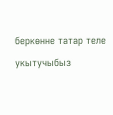беркөнне татар теле укытучыбыз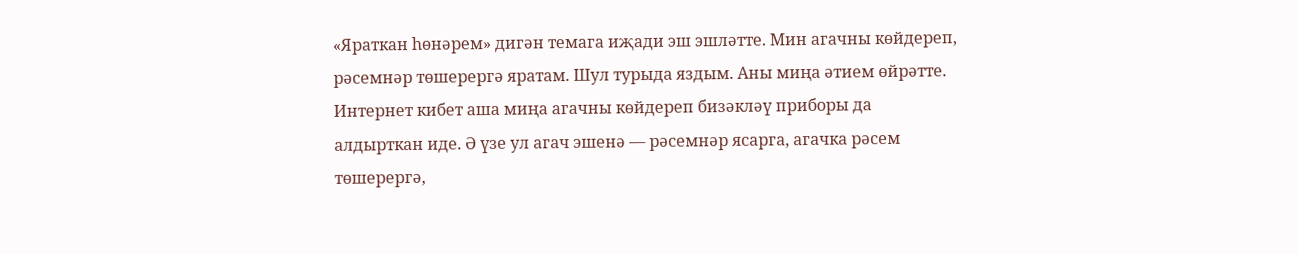«Яраткан һөнәрем» дигән темага иҗади эш эшләтте. Мин агачны көйдереп, рәсемнәр төшерергә яратам. Шул турыда яздым. Аны миңа әтием өйрәтте. Интернет кибет аша миңа агачны көйдереп бизәкләү приборы да алдырткан иде. Ә үзе ул агач эшенә — рәсемнәр ясарга, агачка рәсем төшерергә,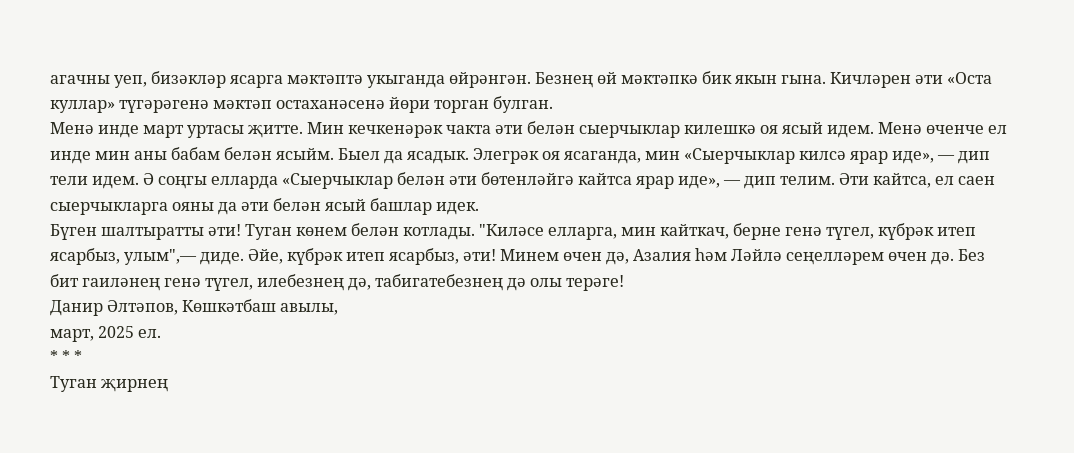агачны уеп, бизәкләр ясарга мәктәптә укыганда өйрәнгән. Безнең өй мәктәпкә бик якын гына. Кичләрен әти «Оста куллар» түгәрәгенә мәктәп остаханәсенә йөри торган булган.
Менә инде март уртасы җитте. Мин кечкенәрәк чакта әти белән сыерчыклар килешкә оя ясый идем. Менә өченче ел инде мин аны бабам белән ясыйм. Быел да ясадык. Элегрәк оя ясаганда, мин «Сыерчыклар килсә ярар иде», — дип тели идем. Ә соңгы елларда «Сыерчыклар белән әти бөтенләйгә кайтса ярар иде», — дип телим. Әти кайтса, ел саен сыерчыкларга ояны да әти белән ясый башлар идек.
Бүген шалтыратты әти! Туган көнем белән котлады. "Киләсе елларга, мин кайткач, берне генә түгел, күбрәк итеп ясарбыз, улым",— диде. Әйе, күбрәк итеп ясарбыз, әти! Минем өчен дә, Азалия һәм Ләйлә сеңелләрем өчен дә. Без бит гаиләнең генә түгел, илебезнең дә, табигатебезнең дә олы терәге!
Данир Әлтәпов, Көшкәтбаш авылы,
март, 2025 ел.
* * *
Туган җирнең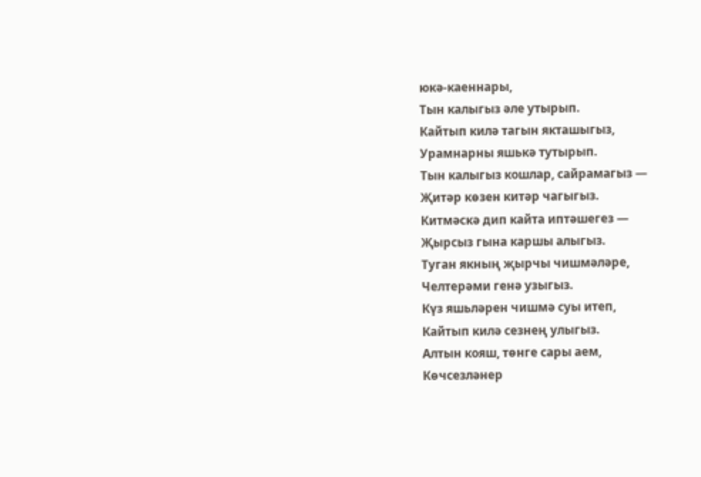юкә-каеннары,
Тын калыгыз әле утырып.
Кайтып килә тагын якташыгыз,
Урамнарны яшькә тутырып.
Тын калыгыз кошлар, сайрамагыз —
Җитәр көзен китәр чагыгыз.
Китмәскә дип кайта иптәшегез —
Җырсыз гына каршы алыгыз.
Туган якның җырчы чишмәләре,
Челтерәми генә узыгыз.
Күз яшьләрен чишмә суы итеп,
Кайтып килә сезнең улыгыз.
Алтын кояш, төнге сары аем,
Көчсезләнер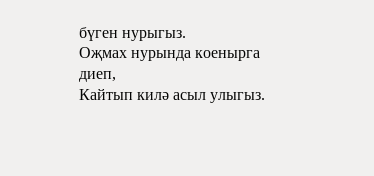бүген нурыгыз.
Оҗмах нурында коенырга диеп,
Кайтып килә асыл улыгыз.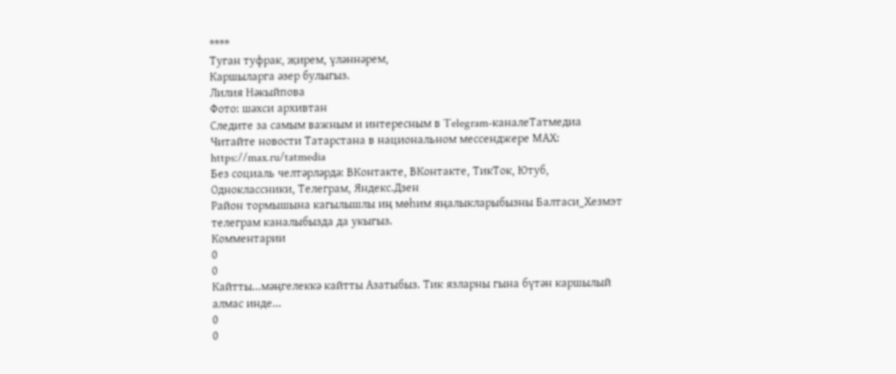****
Туган туфрак, җирем, үләннәрем,
Каршыларга әзер булыгыз.
Лилия Нәкыйпова
Фото: шәхси архивтан
Следите за самым важным и интересным в Telegram-каналеТатмедиа
Читайте новости Татарстана в национальном мессенджере MАХ: https://max.ru/tatmedia
Без социаль челтәрләрдә: ВКонтакте, ВКонтакте, ТикТок, Ютуб, Одноклассники, Телеграм, Яндекс.Дзен
Район тормышына кагылышлы иң мөһим яңалыкларыбызны Балтаси_Хезмэт телеграм каналыбызда да укыгыз.
Комментарии
0
0
Кайтты...мәңгелеккә кайтты Азатыбыз. Тик язларны гына бүтән каршылый алмас инде...
0
0